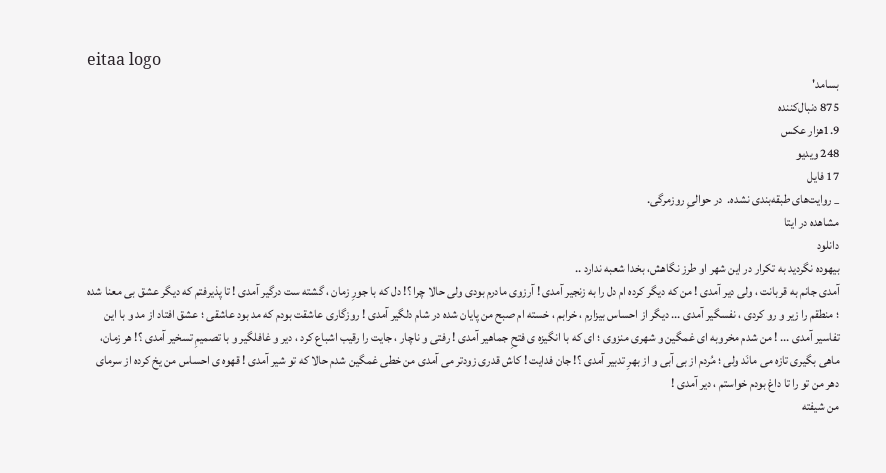eitaa logo
بسامد'
875 دنبال‌کننده
1.9هزار عکس
248 ویدیو
17 فایل
_ روایت‌های طبقه‌بندی نشده.  در حوالیِ روزمرگی.
مشاهده در ایتا
دانلود
بیهوده نگردید به تکرار در این شهر او طرز نگاهش، بخدا شعبه ندارد ..
آمدی جانم به قربانت ، ولی دیر آمدی ! من که دیگر کرده ام دل را به زنجیر آمدی ! آرزوی مادرم بودی ولی حالا چرا ؟! دل که با جورِ زمان ، گشته ست درگیر آمدی ! تا پذیرفتم که دیگر عشق بی معنا شده ؛ منطقم را زیر و رو کردی ، نفسگیر آمدی ... دیگر از احساس بیزارم ، خرابم ، خسته ام صبح من پایان شده در شام دلگیر آمدی ! روزگاری عاشقت بودم که مد بود عاشقی ؛ عشق افتاد از مد و با این تفاسیر آمدی ... ! من شدم مخروبه ای غمگین و شهری منزوی ؛ ای که با انگیزه ی فتحِ جماهیر آمدی ! رفتی و ناچار ، جایت را رقیب اشباع کرد ، دیر و غافلگیر و با تصمیمِ تسخیر آمدی ؟! هر زمان، ماهی بگیری تازه می مانَد ولی ؛ مُردم از بی آبی و از بهرِ تدبیر آمدی ؟! جان فدایت ! کاش قدری زودتر می آمدی من خطی غمگین شدم حالا که تو شیر آمدی ! قهوه ی احساس من یخ کرده از سرمای دهر من تو را تا داغ بودم خواستم ، دیر آمدی !
من شیفته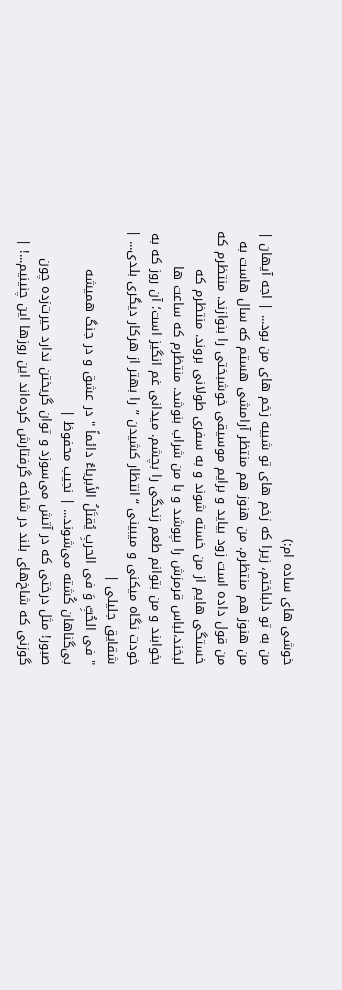خوشی های ساده ام:)
من به تو دلباختم، زیرا که زخم هاى تو شبیه زخم هاى من بود... | اجه آیهان |
من هنوز هم منتظرم. من هنوز هم منتظر آرامشی هستم که سال هاست به من قول داده است زود بیاید و برایم موسیقی خوشبختی را بنوازند. منتظرم که خستگی هایم از من خسته شوند و به سفری طولانی بروند. منتظرم که لبخند،لباس قرمزش را بپوشد و با من شراب بنوشد. منتظرم که ساعت ها بخوابند و من بتوانم طعم زندگی را بچشم. میدانی غم انگیز است؛ آن روز که به خودت نگاه میکنی و میبینی “انتظار کشیدن ” را بهتر از هرکار دیگری بلدی... | شقایق جلیلی |
" فی الحُبِّ وَ فی الحربِ یُقتَلُ الأبریاءُ دائماً " در عشق و در جنگ همیشه بی‌گناهان کُشته می‌شوند... | نجیب محفوظ |
صبور! مثل درختی که در آتش می‌سوزد و‌ توان گریختن ندارد حیرت‌زده چون گوزنی که شاخ‌های بلند در شاخه گرفتارش کرده‌اند این روزها این چنینیم...! |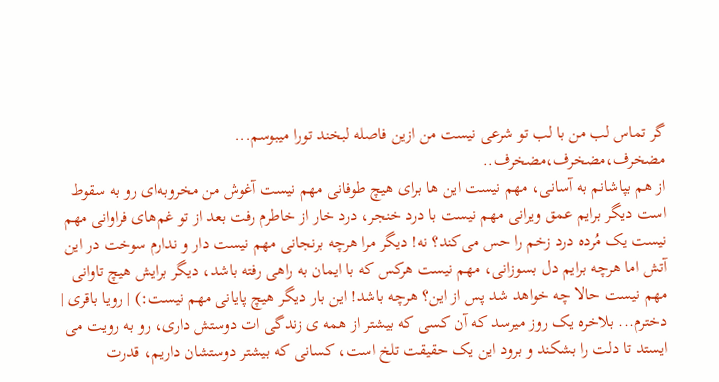گر تماس لب من با لب تو شرعی نیست من ازین فاصله لبخند تورا میبوسم...
مضخرف،مضخرف،مضخرف..
از هم بپاشانم به آسانی، مهم نیست این ها برای هیچ طوفانی مهم نیست آغوش من مخروبه‌ای رو به سقوط است دیگر برایم عمق ویرانی مهم نیست با درد خنجر، درد خار از خاطرم رفت بعد از تو غم‌های فراوانی مهم نیست یک مُرده درد زخم را حس می‌کند؟ نه! دیگر مرا هرچه برنجانی مهم نیست دار و ندارم سوخت در این آتش اما هرچه برایم دل بسوزانی، مهم نیست هرکس که با ایمان به راهی رفته باشد، دیگر برایش هیچ تاوانی مهم نیست حالا چه خواهد شد پس از این؟ هرچه باشد! این بار دیگر هیچ پایانی مهم نیست:) | رویا باقری |
دخترم... بلاخره یک روز میرسد که آن کسی که بیشتر از همه ی زندگی ات دوستش داری، رو به رویت می ایستد تا دلت را بشکند و برود این یک حقیقت تلخ است، کسانی که بیشتر دوستشان داریم، قدرت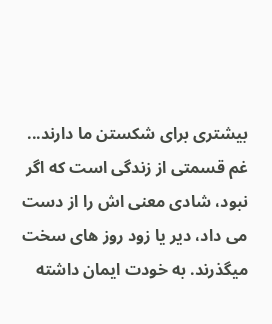بیشتری برای شکستن ما دارند... غم قسمتی از زندگی است که اگر نبود، شادی معنی اش را از دست می داد، دیر یا زود روز های سخت میگذرند. به خودت ایمان داشته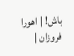باش! | اهورا فروزان |